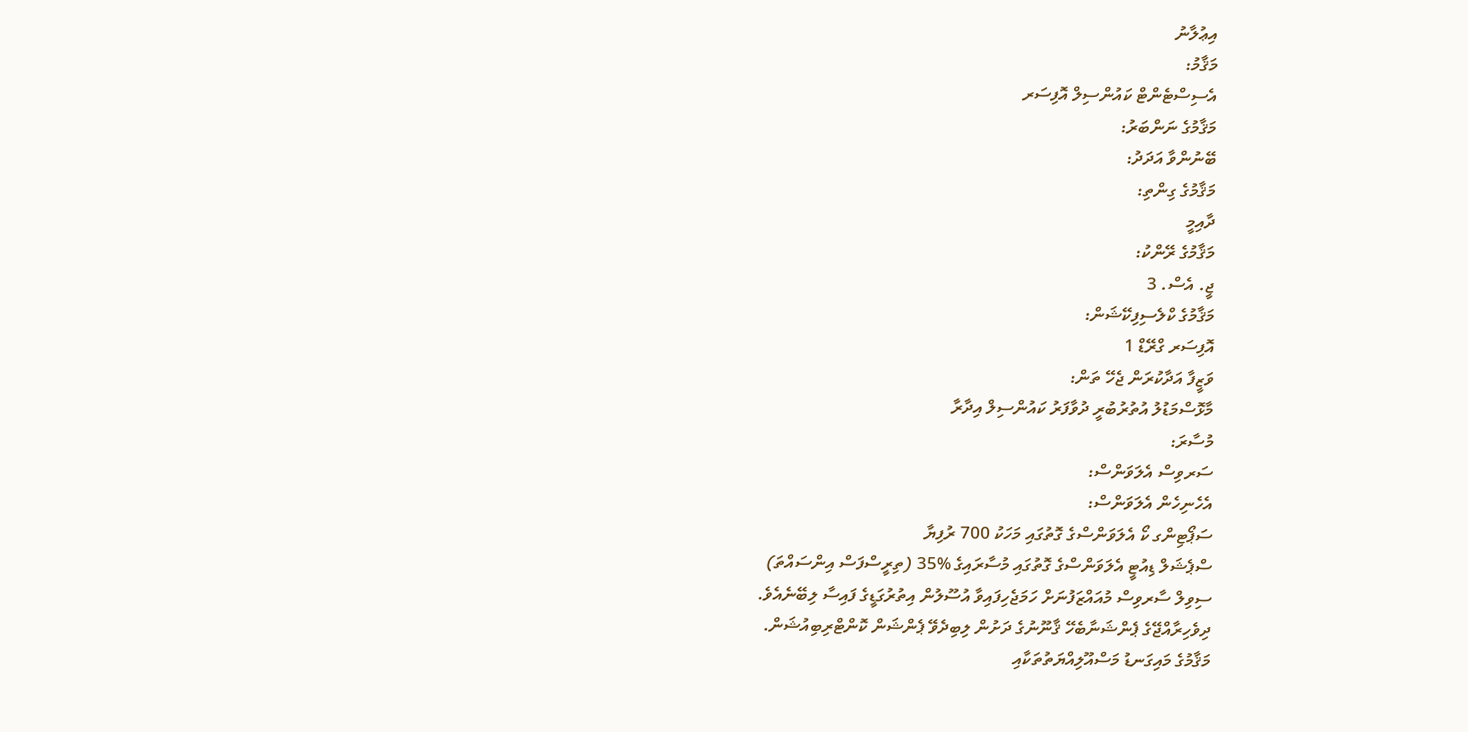އިޢުލާނު
މަޤާމު:
އެސިސްޓެންޓް ކައުންސިލް އޮފިސަރ
މަޤާމުގެ ނަންބަރު:
ބޭނުންވާ އަދަދު:
މަޤާމުގެ ގިންތި:
ދާއިމީ
މަޤާމުގެ ރޭންކު:
ޖީ. އެސް. 3
މަޤާމުގެ ކްލެސިފިކޭޝަން:
އޮފިސަރ ގްރޭޑް 1
ވަޒީފާ އަދާކުރަން ޖެހޭ ތަން:
މާޅޮސްމަޑުލު އުތުރުބުރީ ދުވާފަރު ކައުންސިލް އިދާރާ
މުސާރަ:
ސަރވިސް އެލަވަންސް:
އެހެނިހެން އެލަވަންސް:
ސަޕޯޓިންގ ކޯ އެލަވަންސްގެ ގޮތުގައި މަހަކު 700 ރުފިޔާ
ސްޕެޝަލް ޑިއުޓީ އެލަވަންސްގެ ގޮތުގައި މުސާރައިގެ %35 (ތިރީސްފަސް އިންސައްތަ)
ސިވިލް ސާރވިސް މުއައްޒަފުނަށް ހަމަޖެހިފައިވާ އުސޫލުން އިތުރުގަޑީގެ ފައިސާ ލިބޭނެއެވެ.
ދިވެހިރާއްޖޭގެ ޕެންޝަނާބެހޭ ޤާނޫނުގެ ދަށުން ލިބިދެވޭ ޕެންޝަން ކޮންޓްރިބިއުޝަން.
މަޤާމުގެ މައިގަނޑު މަސްއޫލިއްޔަތުތަކާއި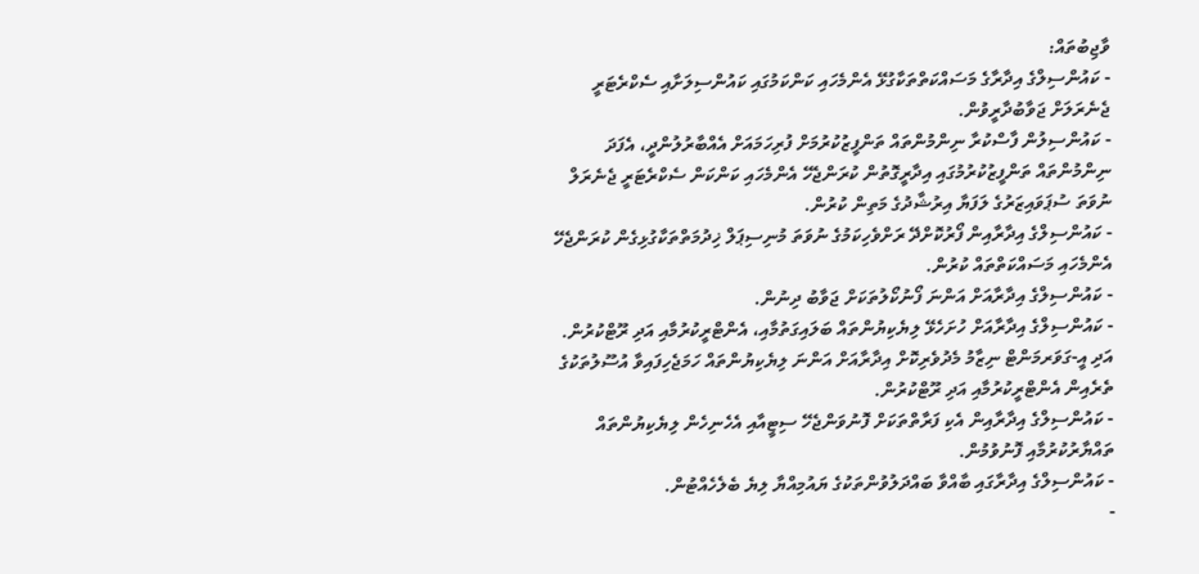ވާޖިބުތައް:
- ކައުންސިލްގެ އިދާރާގެ މަސައްކަތްތަކާގުޅޭ އެންމެހައި ކަންކަމުގައި ކައުންސިލަށާއި ސެކްރެޓަރީ ޖެނެރަލަށް ޖަވާބުދާރީވުން.
- ކައުންސިލުން ފާސްކުރާ ނިންމުންތައް ތަންފީޒުކުރުމަށް ފުރިހަމައަށް އެއްބާރުލުންދީ، އެފަދަ ނިންމުންތައް ތަންފީޒުކުރުމުގައި އިދާރީގޮތުން ކުރަންޖެހޭ އެންމެހައި ކަންކަން ސެކްރެޓަރީ ޖެނެރަލް ނުވަތަ ސުޕަވައިޒަރުގެ ލަފަޔާ އިރުޝާދުގެ މަތިން ކުރުން.
- ކައުންސިލްގެ އިދާރާއިން ފޯރުކޮށްދޭ ރަށްވެހިކަމުގެ ނުވަތަ މުނިސިޕަލް ޚިދުމަތްތަކާގުޅިގެން ކުރަންޖެހޭ އެންމެހައި މަސައްކަތްތައް ކުރުން.
- ކައުންސިލްގެ އިދާރާއަށް އަންނަ ފޯނުކޯލުތަކަށް ޖަވާބު ދިނުން.
- ކައުންސިލްގެ އިދާރާއަށް ހުށަހެޅޭ ލިޔެކިޔުންތައް ބަލައިގަތުމާއި، އެންޓްރީކުރުމާއި އަދި ރޫޓްކުރުން. އަދި އީ-ގަވަރމަންޓް ނިޒާމު މެދުވެރިކޮށް އިދާރާއަށް އަންނަ ލިޔެކިޔުންތައް ހަމަޖެހިފައިވާ އުސޫލުތަކުގެ ތެރެއިން އެންޓްރީކުރުމާއި އަދި ރޫޓްކުރުން.
- ކައުންސިލްގެ އިދާރާއިން އެކި ފަރާތްތަކަށް ފޮނުވަންޖެހޭ ސިޓީއާއި އެހެނިހެން ލިޔެކިޔުންތައް ތައްޔާރުކުރުމާއި ފޮނުވުމުން.
- ކައުންސިލްގެ އިދާރާގައި ބާއްވާ ބައްދަލުވުންތަކުގެ ޔައުމިއްޔާ ލިޔެ ބެލެހެއްޓުން.
-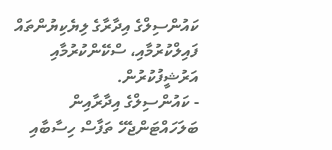ކައުންސިލްގެ އިދާރާގެ ލިޔެކިޔުންތައް ފައިލްކުރުމާއި، ސްކޭންކުރުމާއި އަރުޝީފުކުރުން.
- ކައުންސިލްގެ އިދާރާއިން ބަލަހައްޓަންޖެހޭ ތަފާސް ހިސާބާއި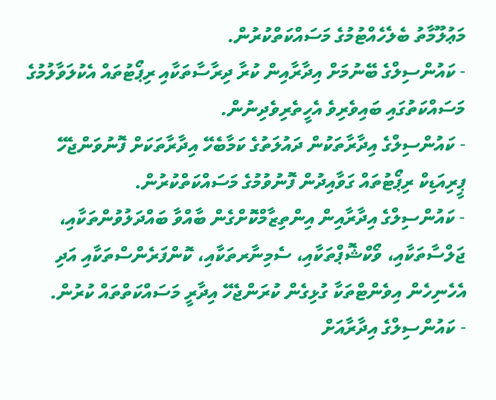މަޢުލޫމާތު ބެލެހެއްޓުމުގެ މަސައްކަތްކުރުން.
- ކައުންސިލްގެ ބޭނުމަށް އިދާރާއިން ކުރާ ދިރާސާތަކާއި ރިޕޯޓުތައް އެކުލަވާލުމުގެ މަސައްކަތުގައި ބައިވެރިވެ އެހީތެރިވެދިނުން.
- ކައުންސިލްގެ އިދާރާތަކުން ދައުލަތުގެ ކަމާބެހޭ އިދާރާތަކަށް ފޮނުވަންޖެހޭ ޕީރިއަޑިކް ރިޕޯޓުތައް ގަވާއިދުން ފޮނުވުމުގެ މަސައްކަތްކުރުން.
- ކައުންސިލްގެ އިދާރާއިން އިންތިޒާމްކޮށްގެން ބާއްވާ ބައްދަލުވުންތަކާއި، ޖަލްސާތަކާއި، ވޯކްޝޮޕްތަކާއި، ސެމިނާރތަކާއި، ކޮންފަރެންސްތަކާއި އަދި އެހެނިހެން އިވެންޓްތަކާ ގުޅިގެން ކުރަންޖެހޭ އިދާރީ މަސައްކަތްތައް ކުރުން.
- ކައުންސިލްގެ އިދާރާއަށް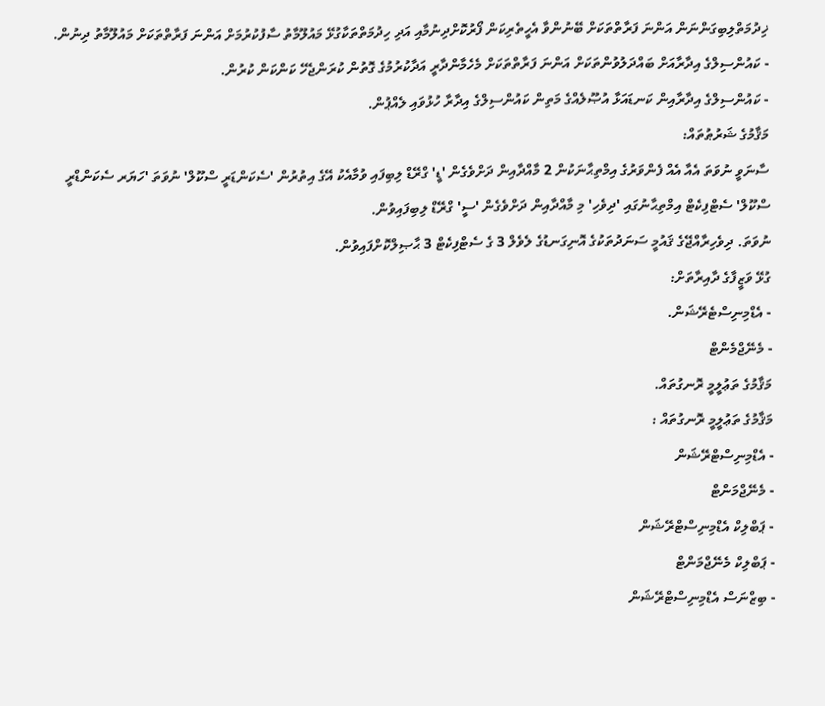ޚިދުމަތްލިބިގަންނަން އަންނަ ފަރާތްތަކަށް ބޭނުންވާ އެހީތެރިކަން ފޯރުކޮށްދިނުމާއި އަދި ހިދުމަތްތަކާގުޅޭ މައުލޫމާތު ސާފުކުރުމަށް އަންނަ ފަރާތްތަކަށް މައުލޫމާތު ދިނުން.
- ކައުންސިލްގެ އިދާރާއަށް ބައްދަލުވުންތަކަށް އަންނަ ފަރާތްތަކަށް މެހެމާންދާރީ އަދާކުރުމުގެ ގޮތުން ކުރަންޖެހޭ ކަންކަން ކުރުން.
- ކައުންސިލްގެ އިދާރާއިން ކަނޑައަޅާ އުޞޫލެއްގެ މަތިން ކައުންސިލްގެ އިދާރާ ހުޅުވައި ލެއްޕުން.
މަޤާމުގެ ޝަރުޠުތައް:
ސާނަވީ ނުވަތަ އެއާ އެއް ފެންވަރުގެ އިމްތިޙާނަކުން 2 މާއްދާއިން ދަށްވެގެން 'ޑީ' ގްރޭޑް ލިބިފައި ވުމާއެކު އޭގެ އިތުރުން 'ސެކަންޑަރީ ސްކޫލް' ނުވަތަ 'ހަޔަރ ސެކަންޑްރީ ސްކޫލް' ސެޓްފިކެޓް އިމްތިޙާނުގައި 'ދިވެހި' މި މާއްދާއިން ދަށްވެގެން 'ސީ' ގްރޭޑް ލިބިފައިވުން.
ނުވަތަ. ދިވެހިރާއްޖޭގެ ޤައުމީ ސަނަދުތަކުގެ އޮނިގަނޑުގެ ލެވެލް 3 ގެ ސެޓްފިކެޓް 3 ޙާޞިލްކޮށްފައިވުން.
ގުޅޭ ވަޒީފާގެ ދާއިރާތަށް:
- އެޑްމިނިސްޓެރޭޝަން.
- މެނޭޖްމެންޓް
މަޤާމުގެ ތަޢުލީމީ ރޮނގުތައް.
މަޤާމުގެ ތަޢުލީމީ ރޮނގުތައް :
- އެޑްމިނިސްޓްރޭޝަން
- މެނޭޖްމަންޓް
- ޕަބްލިކް އެޑްމިނިސްޓްރޭޝަން
- ޕަބްލިކް މެނޭޖްމަންޓް
- ބިޒްނަސް އެޑްމިނިސްޓްރޭޝަން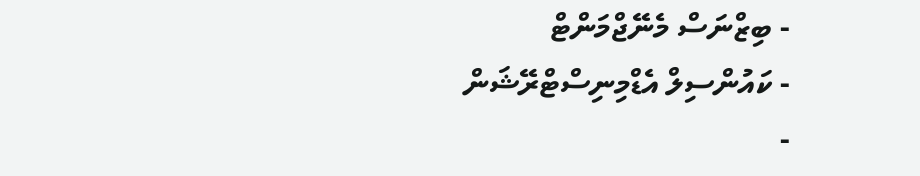- ބިޒްނަސް މެނޭޖްމަންޓް
- ކައުންސިލް އެޑްމިނިސްޓްރޭޝަން
-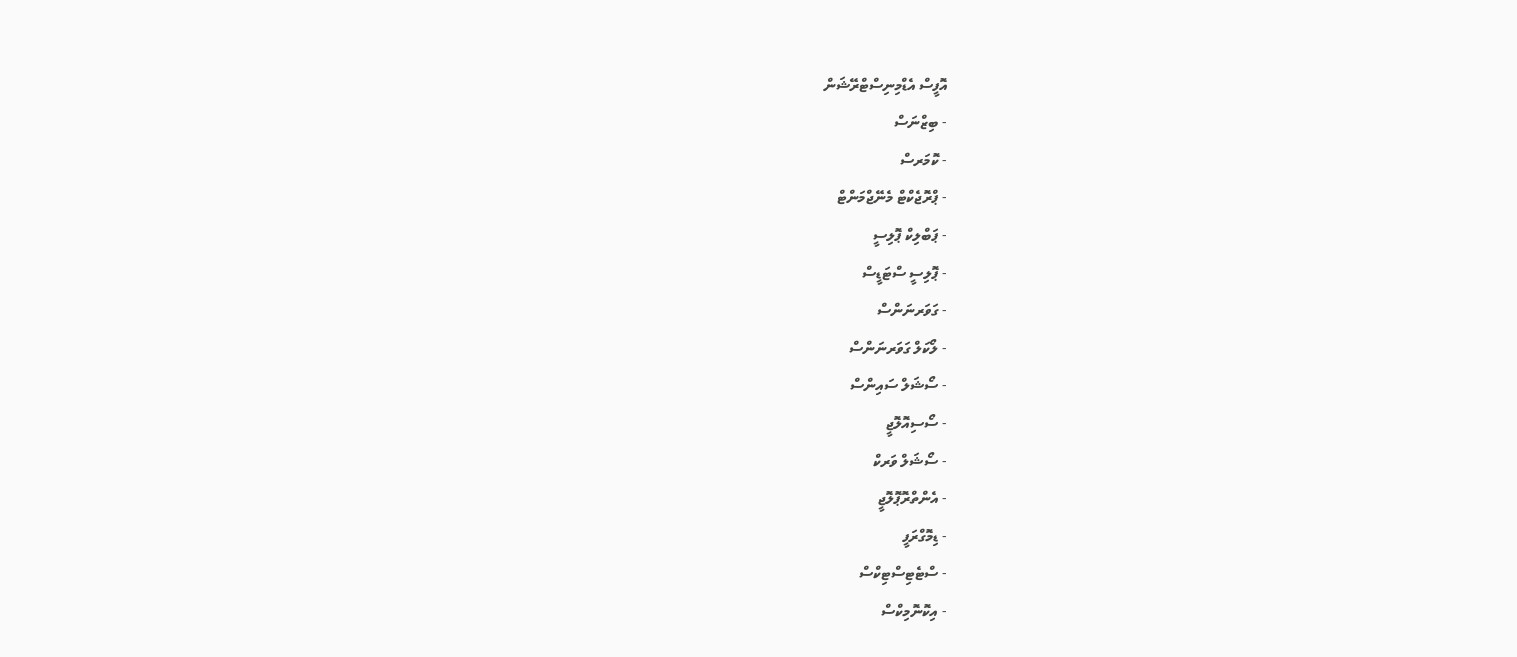އޮފީސް އެޑްމިނިސްޓްރޭޝަން
- ބިޒްނަސް
- ކޮމަރސް
- ޕްރޮޖެކްޓް މެނޭޖްމަންޓް
- ޕަބްލިކް ޕޮލިސީ
- ޕޮލިސީ ސްޓަޑީސް
- ގަވަރނަންސް
- ލޯކަލް ގަވަރނަންސް
- ސޯޝަލް ސައިންސް
- ސޯސިއޮލޮޖީ
- ސޯޝަލް ވަރކް
- އެންތްރޮޕޮލޮޖީ
- ޑިމޮގްރަފީ
- ސްޓެޓިސްޓިކްސް
- އިކޮނޮމިކްސް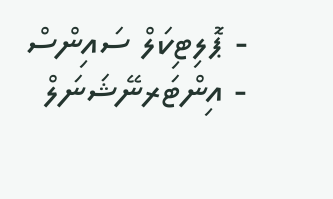- ޕޮލިޓިކަލް ސައިންސް
- އިންޓަރނޭޝަނަލް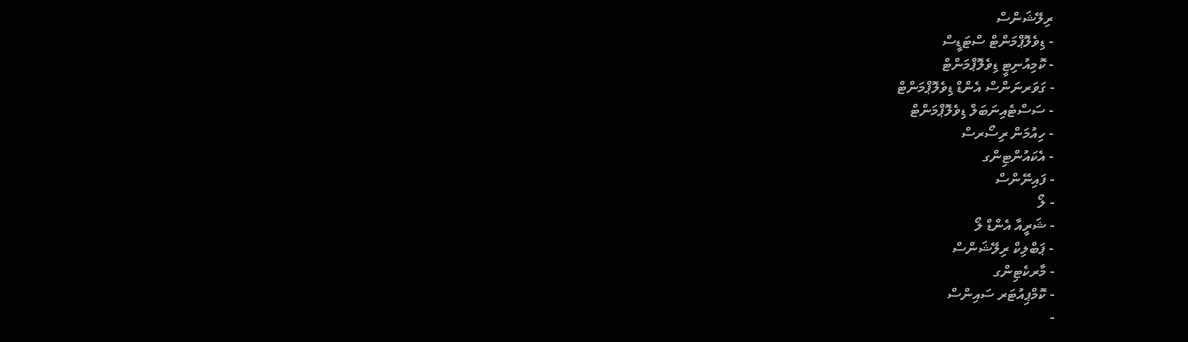ރިލޭޝަންސް
- ޑިވެލޮޕްމަންޓް ސްޓަޑީސް
- ކޮމިއުނިޓީ ޑިވެލޮޕްމަންޓް
- ގަވަރނަންސް އެންޑް ޑިވެލޮޕްމަންޓް
- ސަސްޓެއިނަބަލް ޑިވެލޮޕްމަންޓް
- ހިއުމަން ރިސޯރސް
- އެކައުންޓިންގ
- ފައިނޭންސް
- ލޯ
- ޝަރީއާ އެންޑް ލޯ
- ޕަބްލިކް ރިލޭޝަންސް
- މާރކެޓިންގ
- ކޮމްޕިއުޓަރ ސައިންސް
-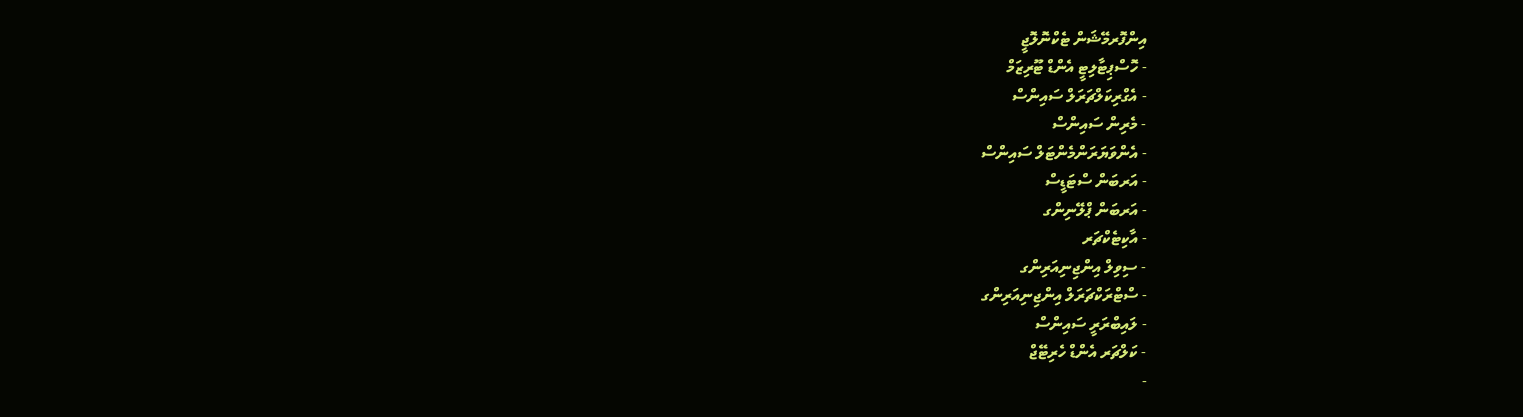އިންފޮރމޭޝަން ޓެކްނޮލޮޖީ
- ހޮސްޕިޓާލިޓީ އެންޑް ޓޫރިޒަމް
- އެގްރިކަލްޗަރަލް ސައިންސް
- މެރިން ސައިންސް
- އެންވަޔަރަންމެންޓަލް ސައިންސް
- އަރބަން ސްޓަޑީސް
- އަރބަން ޕްލޭނިންގ
- އާކިޓެކްޗަރ
- ސިވިލް އިންޖިނިއަރިންގ
- ސްޓްރަކްޗަރަލް އިންޖިނިއަރިންގ
- ލައިބްރަރީ ސައިންސް
- ކަލްޗަރ އެންޑް ހެރިޓޭޖް
-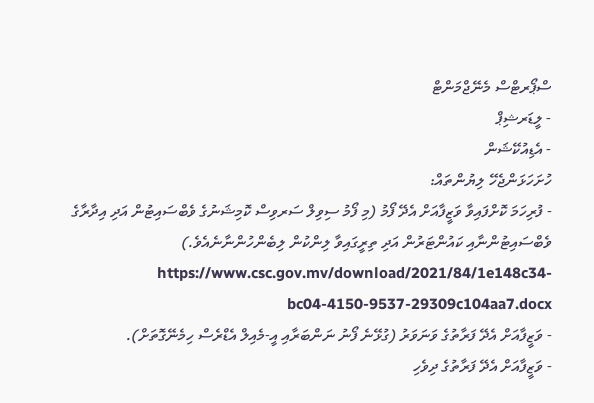ސްޕޯރޓްސް މެނޭޖްމަންޓް
- ލީޑަރޝިޕް
- އެޑިއުކޭޝަން
ހުށަހަޅަންޖެހޭ ލިޔުންތައް:
- ފުރިހަމަ ކޮށްފައިވާ ވަޒީފާއަށް އެދޭ ފޯމު (މި ފޯމު ސިވިލް ސަރވިސް ކޮމިޝަނުގެ ވެބްސައިޓުން އަދި އިދާރާގެ ވެބްސައިޓުންނާއި ކައުންޓަރުން އަދި ތިރީގައިވާ ލިންކުން ލިބެންހުންނާނެއެވެ.) https://www.csc.gov.mv/download/2021/84/1e148c34-bc04-4150-9537-29309c104aa7.docx
- ވަޒީފާއަށް އެދޭ ފަރާތުގެ ވަނަވަރު (ގުޅޭނެ ފޯނު ނަންބަރާއި އީ-މެއިލް އެޑްރެސް ހިމެނޭގޮތަށް).
- ވަޒީފާއަށް އެދޭ ފަރާތުގެ ދިވެހި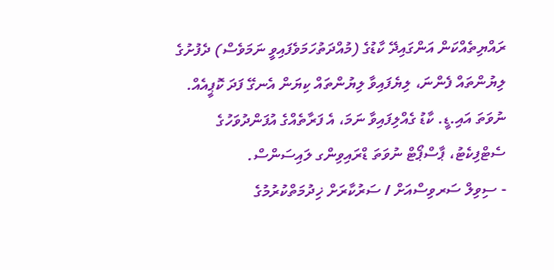ރައްޔިތެއްކަން އަންގައިދޭ ކާޑުގެ (މުއްދަތުހަމަވެފައިވީ ނަމަވެސް) ދެފުށުގެ ލިޔުންތައް ފެންނަ، ލިޔެފައިވާ ލިޔުންތައް ކިޔަން އެނގޭ ފަދަ ކޮޕީއެއް. ނުވަތަ އައި.ޑީ. ކާޑު ގެއްލިފައިވާ ނަމަ، އެ ފަރާތެއްގެ އުފަންދުވަހުގެ ސެޓްފިކެޓު، ޕާސްޕޯޓް ނުވަތަ ޑްރައިވިންގ ލައިސަންސް.
- ސިވިލް ސަރވިސްއަށް / ސަރުކާރަށް ޚިދުމަތްކުރުމުގެ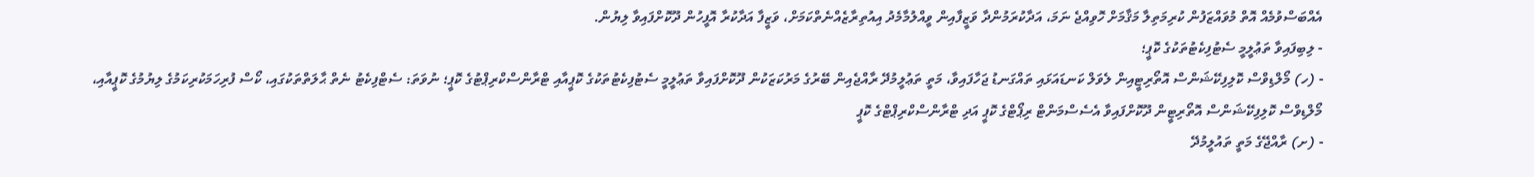އެއްބަސްވުމެއް އޮތް މުވައްޒަފުން ކުރިމަތިލާ މަޤާމަށް ހޮވިއްޖެ ނަމަ، އަދާކުރަމުންދާ ވަޒީފާއިން ވީއްލުމާމެދު އިއުތިރާޒެއްނެތްކަމަށް، ވަޒީފާ އަދާކުރާ އޮފީހުން ދޫކޮށްފައިވާ ލިޔުން.
- ލިބިފައިވާ ތަޢުލީމީ ސެޓުފިކެޓުތަކުގެ ކޮޕީ؛
- (ހ) މޯލްޑިވްސް ކޮލިފިކޭޝަންސް އޮތޯރިޓީއިން ލެވަލް ކަނޑައަޅައި ތައްގަނޑު ޖަހާފައިވާ، މަތީ ތަޢުލީމުދޭ ރާއްޖެއިން ބޭރުގެ މަރުކަޒަކުން ދޫކޮށްފައިވާ ތަޢުލީމީ ސެޓުފިކެޓުތަކުގެ ކޮޕީއާއި ޓްރާންސްކްރިޕްޓުގެ ކޮޕީ؛ ނުވަތަ: ސެޓްފިކެޓު ނެތް ޙާލަތްތަކުގައި، ކޯސް ފުރިހަމަކުރިކަމުގެ ލިޔުމުގެ ކޮޕީއާއި، މޯލްޑިވްސް ކޮލިފިކޭޝަންސް އޮތޯރިޓީން ދޫކޮށްފައިވާ އެސެސްމަންޓް ރިޕޯޓްގެ ކޮޕީ އަދި ޓްރާންސްކްރިޕްޓްގެ ކޮޕީ
- (ށ) ރާއްޖޭގެ މަތީ ތައުލީމުދޭ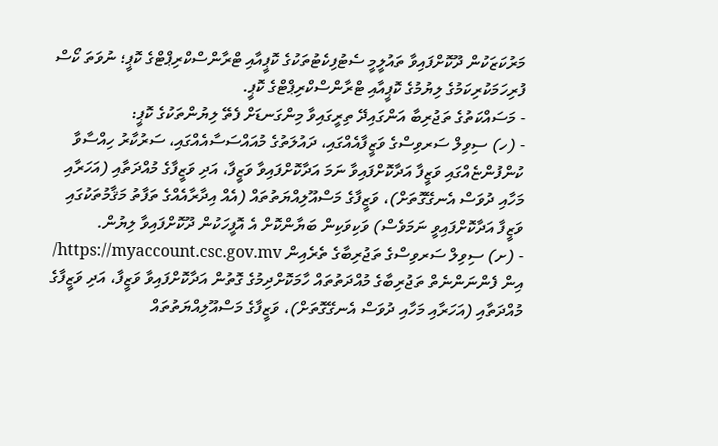މަރުކަޒަކުން ދޫކޮށްފައިވާ ތައުލީމީ ސެޓުފިކެޓުތަކުގެ ކޮޕީއާއި ޓްރާންސްކްރިޕްޓްގެ ކޮޕީ؛ ނުވަތަ ކޯސް ފުރިހަމަކުރިކަމުގެ ލިޔުމުގެ ކޮޕީއާއި ޓްރާންސްކްރިޕްޓްގެ ކޮޕީ.
- މަސައްކަތުގެ ތަޖުރިބާ އަންގައިދޭ ތިރީގައިވާ މިންގަނޑަށް ފެތޭ ލިޔުންތަކުގެ ކޮޕީ:
- (ހ) ސިވިލް ސަރވިސްގެ ވަޒީފާއެއްގައި، ދައުލަތުގެ މުއައްސަސާއެއްގައި، ސަރުކާރު ހިއްސާވާ ކުންފުންޏެއްގައި ވަޒީފާ އަދާކޮށްފައިވާ ނަމަ އަދާކޮށްފައިވާ ވަޒީފާ، އަދި ވަޒީފާގެ މުއްދަތާއި (އަހަރާއި މަހާއި ދުވަސް އެނގޭގޮތަށް)، ވަޒީފާގެ މަސްއޫލިއްޔަތުތައް (އެއް އިދާރާއެއްގެ ތަފާތު މަޤާމުތަކުގައި ވަޒީފާ އަދާކޮށްފައިވީ ނަމަވެސް) ވަކިވަކިން ބަޔާންކޮށް އެ އޮފީހަކުން ދޫކޮށްފައިވާ ލިޔުން.
- (ށ) ސިވިލް ސަރވިސްގެ ތަޖުރިބާގެ ތެރެއިން https://myaccount.csc.gov.mv/ އިން ފެންނަންނެތް ތަޖުރިބާގެ މުއްދަތުތައް ހާމަކޮށްދިމުގެ ގޮތުން އަދާކޮށްފައިވާ ވަޒީފާ، އަދި ވަޒީފާގެ މުއްދަތާއި (އަހަރާއި މަހާއި ދުވަސް އެނގޭގޮތަށް)، ވަޒީފާގެ މަސްއޫލިއްޔަތުތައް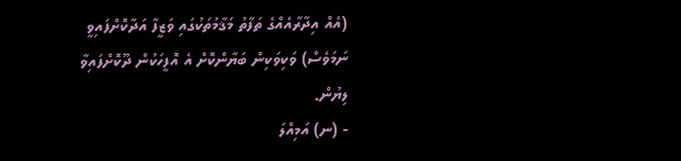(އެއް އިދާރާއެއްގެ ތަފާތު މަޤާމުތަކުގައި ވަޒީފާ އަދާކޮށްފައިވީ ނަމަވެސް) ވަކިވަކިން ބަޔާންކޮށް އެ އޮފީހަކުން ދޫކޮށްފައިވާ ލިޔުން.
- (ނ) އަމިއްލަ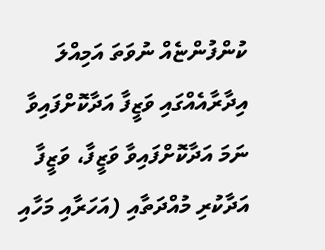ކުންފުންޏެއް ނުވަތަ އަމިއްލަ އިދާރާއެއްގައި ވަޒީފާ އަދާކޮށްފައިވާ ނަމަ އަދާކޮށްފައިވާ ވަޒީފާ، ވަޒީފާ އަދާކުރި މުއްދަތާއި (އަހަރާއި މަހާއި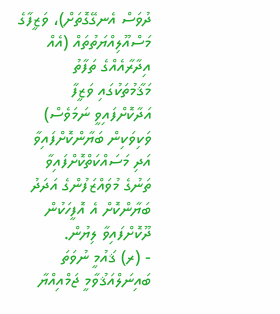ދުވަސް އެނގޭގޮތަށް)، ވަޒީފާގެ މަސްއޫލިއްޔަތުތައް (އެއް އިދާރާއެއްގެ ތަފާތު މަޤާމުތަކުގައި ވަޒީފާ އަދާކޮށްފައިވީ ނަމަވެސް) ވަކިވަކިން ބަޔާންކޮށްފައިވާ އަދި މަސައްކަތްކޮށްފައިވާ ތަނުގެ މުވައްޒަފުންގެ އަދަދު ބަޔާންކޮށް އެ އޮފީހަކުން ދޫކޮށްފައިވާ ލިޔުން.
- (ރ) ޤައުމީ ނުވަތަ ބައިނަލްއަޤުވާމީ ޖަމްއިއްޔާ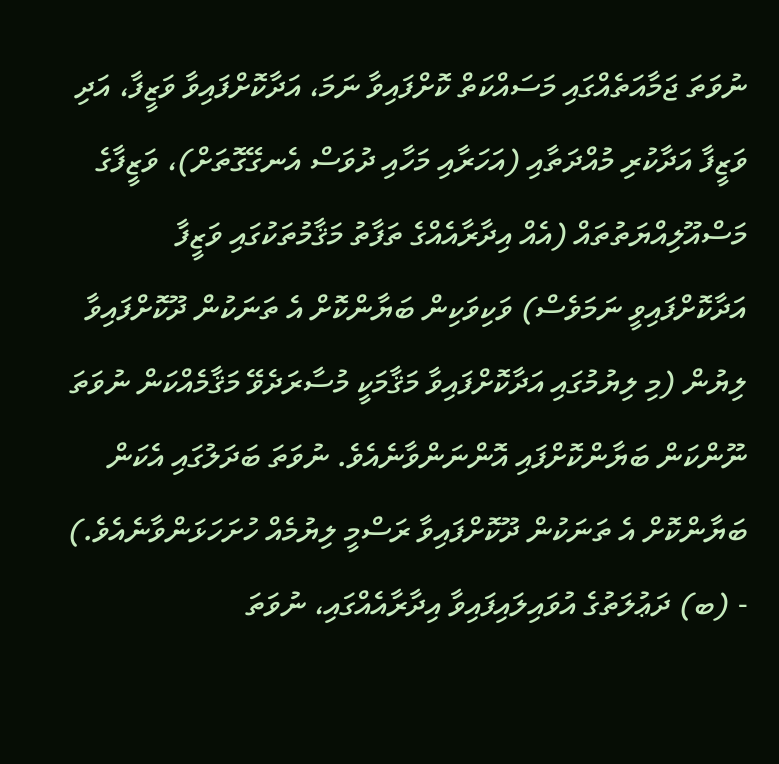ނުވަތަ ޖަމާއަތެއްގައި މަސައްކަތް ކޮށްފައިވާ ނަމަ، އަދާކޮށްފައިވާ ވަޒީފާ، އަދި ވަޒީފާ އަދާކުރި މުއްދަތާއި (އަހަރާއި މަހާއި ދުވަސް އެނގޭގޮތަށް)، ވަޒީފާގެ މަސްއޫލިއްޔަތުތައް (އެއް އިދާރާއެއްގެ ތަފާތު މަޤާމުތަކުގައި ވަޒީފާ އަދާކޮށްފައިވީ ނަމަވެސް) ވަކިވަކިން ބަޔާންކޮށް އެ ތަނަކުން ދޫކޮށްފައިވާ ލިޔުން (މި ލިޔުމުގައި އަދާކޮށްފައިވާ މަޤާމަކީ މުސާރަދެވޭ މަޤާމެއްކަން ނުވަތަ ނޫންކަން ބަޔާންކޮށްފައި އޮންނަންވާނެއެވެ. ނުވަތަ ބަދަލުގައި އެކަން ބަޔާންކޮށް އެ ތަނަކުން ދޫކޮށްފައިވާ ރަސްމީ ލިޔުމެއް ހުށަހަޅަންވާނެއެވެ.)
- (ބ) ދަޢުލަތުގެ އުވައިލައިފައިވާ އިދާރާއެއްގައި، ނުވަތަ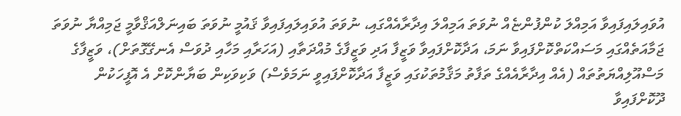އުވައިލައިފައިވާ އަމިއްލަ ކުންފުންޏެއް ނުވަތަ އަމިއްލަ އިދާރާއެއްގައި، ނުވަތަ އުވައިލައިފައިވާ ޤައުމީ ނުވަތަ ބައިނަލްއަޤްވާމީ ޖަމިއްޔާ ނުވަތަ ޖަމާއަތެއްގައި މަސައްކަތްކޮށްފައިވާ ނަމަ، އަދާކޮށްފައިވާ ވަޒީފާ އަދި ވަޒީފާގެ މުއްދަތާއި (އަހަރާއި މަހާއި ދުވަސް އެނގޭގޮތަށް)، ވަޒީފާގެ މަސްއޫލިއްޔަތުތައް (އެއް އިދާރާއެއްގެ ތަފާތު މަޤާމުތަކުގައި ވަޒީފާ އަދާކޮށްފައިވީ ނަމަވެސް) ވަކިވަކިން ބަޔާންކޮށް އެ އޮފީހަކުން ދޫކޮށްފައިވާ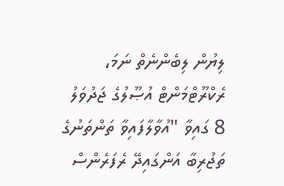ލިޔުން ލިބެންނެތް ނަމަ، ރެކްރޫޓްމަންޓް އުޞޫލުގެ ޖަދުވަލު 8 ގައިވާ "އުވާލާފައިވާ ތަންތަނުގެ ތަޖުރިބާ އަންގައިދޭ ރެފަރެންސް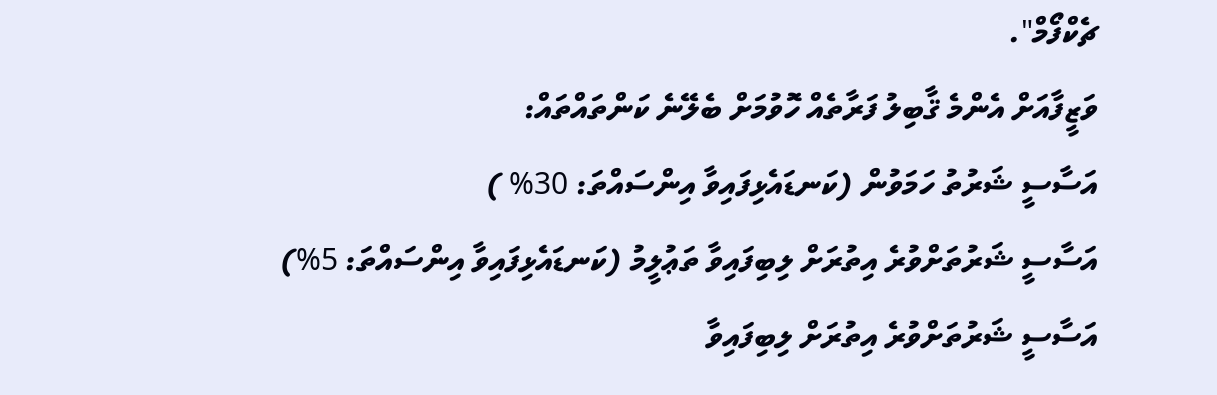ޗެކްފޯމް".
ވަޒީފާއަށް އެންމެ ޤާބިލު ފަރާތެއް ހޮވުމަށް ބެލޭނެ ކަންތައްތައް:
އަސާސީ ޝަރުތު ހަމަވުން (ކަނޑައެޅިފައިވާ އިންސައްތަ: 30% )
އަސާސީ ޝަރުތަށްވުރެ އިތުރަށް ލިބިފައިވާ ތަޢުލީމު (ކަނޑައެޅިފައިވާ އިންސައްތަ: 5%)
އަސާސީ ޝަރުތަށްވުރެ އިތުރަށް ލިބިފައިވާ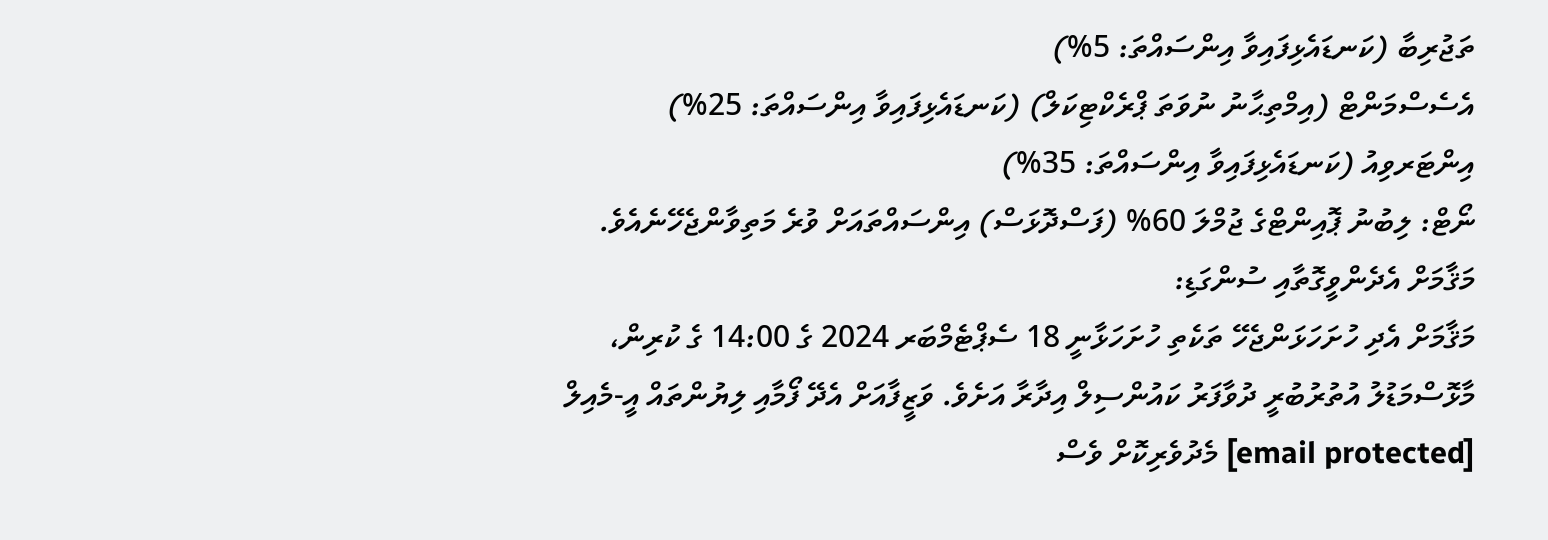ތަޖުރިބާ (ކަނޑައެޅިފައިވާ އިންސައްތަ: 5%)
އެސެސްމަންޓް (އިމްތިޙާނު ނުވަތަ ޕްރެކްޓިކަލް) (ކަނޑައެޅިފައިވާ އިންސައްތަ: 25%)
އިންޓަރވިއު (ކަނޑައެޅިފައިވާ އިންސައްތަ: 35%)
ނޯޓް: ލިބުނު ޕޮއިންޓްގެ ޖުމްލަ 60% (ފަސްދޮޅަސް) އިންސައްތައަށް ވުރެ މަތިވާންޖެހޭނެއެވެ.
މަޤާމަށް އެދެންވީގޮތާއި ސުންގަޑި:
މަޤާމަށް އެދި ހުށަހަޅަންޖެހޭ ތަކެތި ހުށަހަޅާނީ 18 ސެޕްޓެމްބަރ 2024 ގެ 14:00 ގެ ކުރިން، މާޅޮސްމަޑުލު އުތުރުބުރީ ދުވާފަރު ކައުންސިލް އިދާރާ އަށެވެ. ވަޒީފާއަށް އެދޭ ފޯމާއި ލިޔުންތައް އީ-މެއިލް [email protected] މެދުވެރިކޮށް ވެސް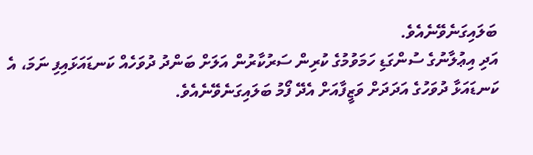ބަލައިގަނެވޭނެއެވެ.
އަދި އިޢުލާނުގެ ސުންގަޑި ހަމަވުމުގެ ކުރިން ސަރުކާރުން އަލަށް ބަންދު ދުވަހެއް ކަނޑައަޅައިފި ނަމަ، އެ ކަނޑައަޅާ ދުވަހުގެ އަދަދަށް ވަޒީފާއަށް އެދޭ ފޯމު ބަލައިގަނެވޭނެއެވެ.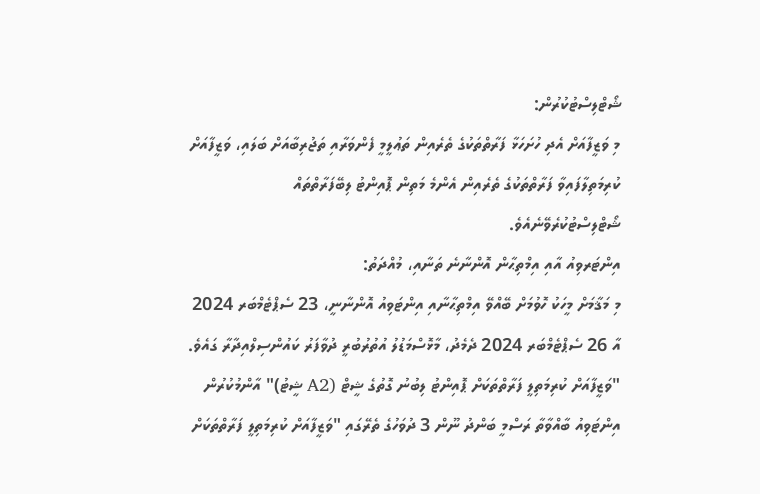ޝޯޓްލިސްޓުކުރުން:
މި ވަޒީފާއަށް އެދި ހުށަހަޅާ ފަރާތްތަކުގެ ތެރެއިން ތަޢުލީމީ ފެންވަރާއި ތަޖުރިބާއަށް ބަލައި، ވަޒީފާއަށް ކުރިމަތިލާފައިވާ ފަރާތްތަކުގެ ތެރެއިން އެންމެ މަތިން ޕޮއިންޓު ލިބޭފަރާތްތައް ޝޯޓްލިސްޓުކުރެވޭނެއެވެ.
އިންޓަރވިއު އާއި އިމްތިޙާން އޮންނާނެ ތަނާއި، މުއްދަތު:
މި މަޤާމަށް މީހަކު ހޮވުމަށް ބޭއްވޭ އިމްތިޙާނާއި އިންޓަވިއު އޮންނާނީ، 23 ސެޕްޓެމްބަރ 2024 އާ 26 ސެޕްޓެމްބަރ 2024 ދެމެދު، މާޅޮސްމަޑުލު އުތުރުބުރީ ދުވާފަރު ކައުންސިލްއިދާރާ ގައެވެ.
"ވަޒީފާއަށް ކުރިމަތިލީ ފަރާތްތަކަށް ޕޮއިންޓު ލިބުނު ގޮތުގެ ޝީޓް (A2 ޝީޓު)" އާންމުކުރުން
އިންޓަވިއު ބާއްވާތާ ރަސްމީ ބަންދު ނޫން 3 ދުވަހުގެ ތެރޭގައި "ވަޒީފާއަށް ކުރިމަތިލީ ފަރާތްތަކަށް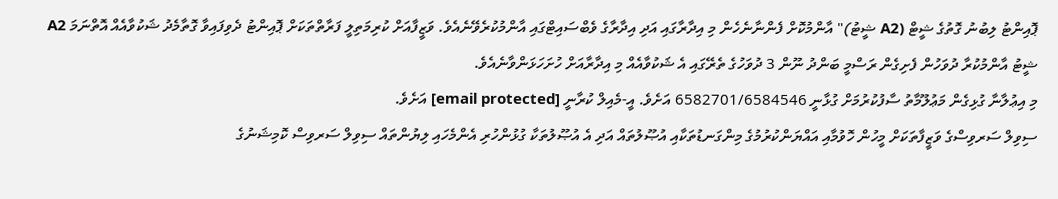ޕޮއިންޓު ލިބުނު ގޮތުގެ ޝީޓް (A2 ޝީޓު)" އާންމުކޮށް ފެންނާނެހެން މި އިދާރާގައި އަދި އިދާރާގެ ވެބްސައިޓްގައި އާންމުކުރެވޭނެއެވެ. ވަޒީފާއަށް ކުރިމަތިލީ ފަރާތްތަކަށް ޕޮއިންޓު ދެވިފައިވާ ގޮތާމެދު ޝަކުވާއެއް އޮތްނަމަ A2 ޝީޓު އާންމުކުރާ ދުވަހުން ފެށިގެން ރަސްމީ ބަންދު ނޫން 3 ދުވަހުގެ ތެރޭގައި އެ ޝަކުވާއެއް މި އިދާރާއަށް ހުށަހަޅަންވާނެއެވެ.
މި އިޢުލާނާ ގުޅިގެން މަޢުލޫމާތު ސާފުކުރުމަށް ގުޅާނީ 6582701/6584546 އަށެވެ. އީ-މެއިލް ކުރާނީ [email protected] އަށެވެ.
ސިވިލް ސަރވިސްގެ ވަޒީފާތަކަށް މީހުން ހޮވުމާއި އައްޔަންކުރުމުގެ މިންގަނޑުތަކާއި އުޞޫލުތައް އަދި އެ އުޞޫލުތަކާ ގުޅުންހުރި އެންމެހައި ލިޔުންތައް ސިވިލް ސަރވިސް ކޮމިޝަނުގެ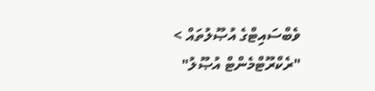ވެބްސައިޓްގެ އުޞޫލުތައް > "ރެކްރޫޓްމެންޓް އުޞޫލު"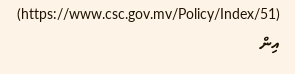(https://www.csc.gov.mv/Policy/Index/51) އިން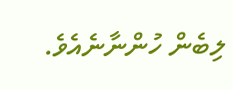ލިބެން ހުންނާނެއެވެ.